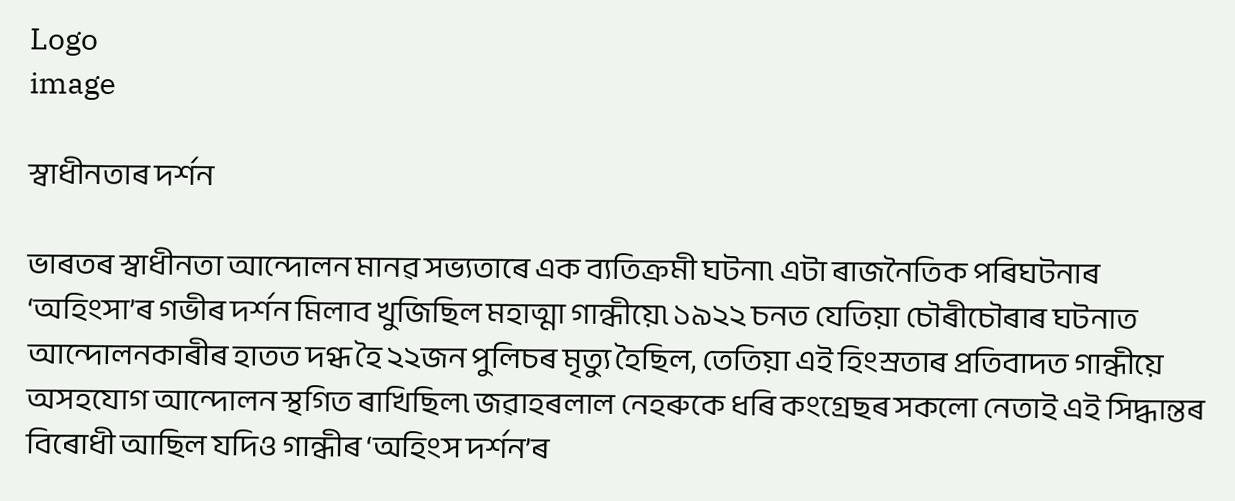Logo
image

স্বাধীনতাৰ দৰ্শন

ভাৰতৰ স্বাধীনতা আন্দোলন মানৱ সভ্যতাৰে এক ব্যতিক্ৰমী ঘটনা৷ এটা ৰাজনৈতিক পৰিঘটনাৰ ‘অহিংসা’ৰ গভীৰ দৰ্শন মিলাব খুজিছিল মহাত্মা গান্ধীয়ে৷ ১৯২২ চনত যেতিয়া চৌৰীচৌৰাৰ ঘটনাত আন্দোলনকাৰীৰ হাতত দগ্ধ হৈ ২২জন পুলিচৰ মৃত্যু হৈছিল, তেতিয়া এই হিংস্ৰতাৰ প্ৰতিবাদত গান্ধীয়ে অসহযোগ আন্দোলন স্থগিত ৰাখিছিল৷ জৱাহৰলাল নেহৰুকে ধৰি কংগ্ৰেছৰ সকলো নেতাই এই সিদ্ধান্তৰ বিৰোধী আছিল যদিও গান্ধীৰ ‘অহিংস দৰ্শন’ৰ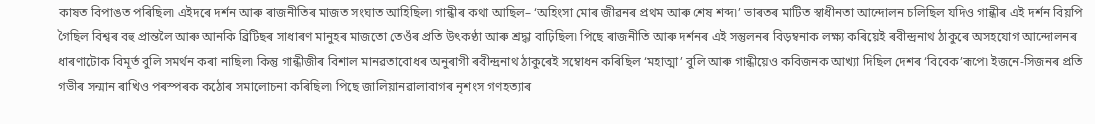কাষত বিপাঙত পৰিছিল৷ এইদৰে দৰ্শন আৰু ৰাজনীতিৰ মাজত সংঘাত আহিছিল৷ গান্ধীৰ কথা আছিল– ‘অহিংসা মোৰ জীৱনৰ প্ৰথম আৰু শেষ শব্দ৷’ ভাৰতৰ মাটিত স্বাধীনতা আন্দোলন চলিছিল যদিও গান্ধীৰ এই দৰ্শন বিয়পি গৈছিল বিশ্বৰ বহু প্ৰান্তলৈ আৰু আনকি ব্ৰিটিছৰ সাধাৰণ মানুহৰ মাজতো তেওঁৰ প্ৰতি উৎকণ্ঠা আৰু শ্ৰদ্ধা বাঢ়িছিল৷ পিছে ৰাজনীতি আৰু দৰ্শনৰ এই সন্তুলনৰ বিড়ম্বনাক লক্ষ্য কৰিয়েই ৰবীন্দ্ৰনাথ ঠাকুৰে অসহযোগ আন্দোলনৰ ধাৰণাটোক বিমূৰ্ত বুলি সমৰ্থন কৰা নাছিল৷ কিন্তু গান্ধীজীৰ বিশাল মানৱতাবোধৰ অনুৰাগী ৰবীন্দ্ৰনাথ ঠাকুৰেই সম্বোধন কৰিছিল ‘মহাত্মা’ বুলি আৰু গান্ধীয়েও কবিজনক আখ্যা দিছিল দেশৰ ‘বিবেক’ৰূপে৷ ইজনে-সিজনৰ প্ৰতি গভীৰ সন্মান ৰাখিও পৰস্পৰক কঠোৰ সমালোচনা কৰিছিল৷ পিছে জালিয়ানৱালাবাগৰ নৃশংস গণহত্যাৰ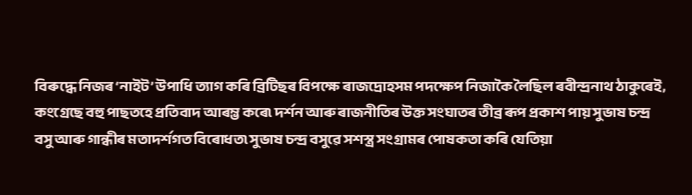বিৰুদ্ধে নিজৰ ‘নাইট’ উপাধি ত্যাগ কৰি ব্ৰিটিছৰ বিপক্ষে ৰাজদ্ৰোহসম পদক্ষেপ নিজাকৈ লৈছিল ৰবীন্দ্ৰনাথ ঠাকুৰেই, কংগ্ৰেছে বহু পাছতহে প্ৰতিবাদ আৰম্ভ কৰে৷ দৰ্শন আৰু ৰাজনীতিৰ উক্ত সংঘাতৰ তীব্ৰ ৰূপ প্ৰকাশ পায় সুভাষ চন্দ্ৰ বসু আৰু গান্ধীৰ মতাদৰ্শগত বিৰোধত৷ সুভাষ চন্দ্ৰ বসুৱে সশস্ত্ৰ সংগ্ৰামৰ পোষকতা কৰি যেতিয়া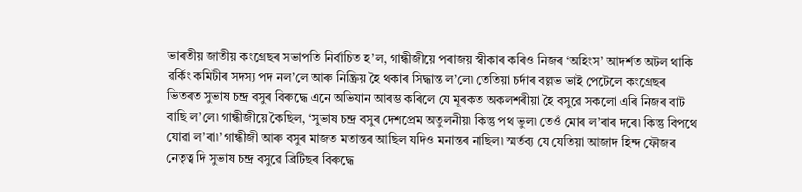ভাৰতীয় জাতীয় কংগ্ৰেছৰ সভাপতি নিৰ্বাচিত হ’ল, গান্ধীজীয়ে পৰাজয় স্বীকাৰ কৰিও নিজৰ ‘অহিংস’ আদৰ্শত অটল থাকি ৱৰ্কিং কমিটীৰ সদস্য পদ নল’লে আৰু নিষ্ক্ৰিয় হৈ থকাৰ সিদ্ধান্ত ল’লে৷ তেতিয়া চৰ্দাৰ বল্লভ ভাই পেটেলে কংগ্ৰেছৰ ভিতৰত সুভাষ চন্দ্ৰ বসুৰ বিৰুদ্ধে এনে অভিযান আৰম্ভ কৰিলে যে মূৰকত অকলশৰীয়া হৈ বসুৱে সকলো এৰি নিজৰ বাট বাছি ল’লে৷ গান্ধীজীয়ে কৈছিল, ‘সুভাষ চন্দ্ৰ বসুৰ দেশপ্ৰেম অতুলনীয়৷ কিন্তু পথ ভুল৷ তেওঁ মোৰ ল’ৰাৰ দৰে৷ কিন্তু বিপথে যোৱা ল’ৰা৷’ গান্ধীজী আৰু বসুৰ মাজত মতান্তৰ আছিল যদিও মনান্তৰ নাছিল৷ স্মৰ্তব্য যে যেতিয়া আজাদ হিন্দ ফৌজৰ নেতৃত্ব দি সুভাষ চন্দ্ৰ বসুৱে ব্ৰিটিছৰ বিৰুদ্ধে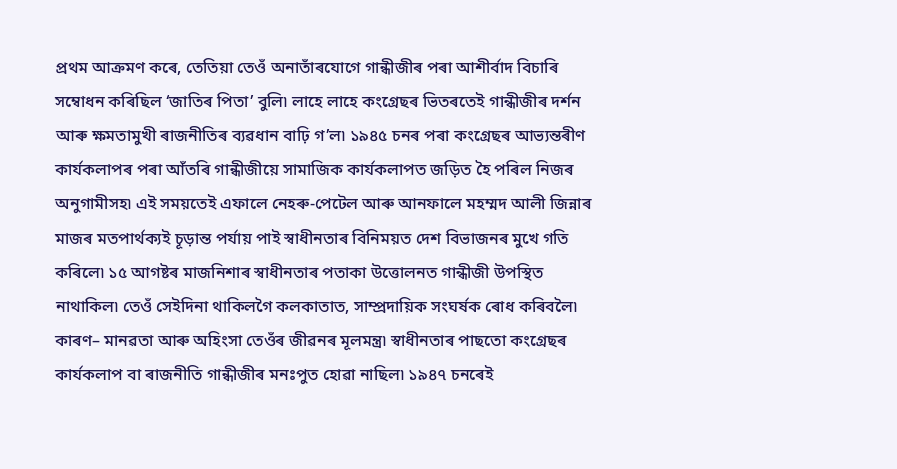প্ৰথম আক্ৰমণ কৰে, তেতিয়া তেওঁ অনাতাঁৰযোগে গান্ধীজীৰ পৰা আশীৰ্বাদ বিচাৰি সম্বোধন কৰিছিল ‘জাতিৰ পিতা’ বুলি৷ লাহে লাহে কংগ্ৰেছৰ ভিতৰতেই গান্ধীজীৰ দৰ্শন আৰু ক্ষমতামুখী ৰাজনীতিৰ ব্যৱধান বাঢ়ি গ’ল৷ ১৯৪৫ চনৰ পৰা কংগ্ৰেছৰ আভ্যন্তৰীণ কাৰ্যকলাপৰ পৰা আঁতৰি গান্ধীজীয়ে সামাজিক কাৰ্যকলাপত জড়িত হৈ পৰিল নিজৰ অনুগামীসহ৷ এই সময়তেই এফালে নেহৰু-পেটেল আৰু আনফালে মহম্মদ আলী জিন্নাৰ মাজৰ মতপাৰ্থক্যই চূড়ান্ত পৰ্যায় পাই স্বাধীনতাৰ বিনিময়ত দেশ বিভাজনৰ মুখে গতি কৰিলে৷ ১৫ আগষ্টৰ মাজনিশাৰ স্বাধীনতাৰ পতাকা উত্তোলনত গান্ধীজী উপস্থিত নাথাকিল৷ তেওঁ সেইদিনা থাকিলগৈ কলকাতাত, সাম্প্ৰদায়িক সংঘৰ্ষক ৰোধ কৰিবলৈ৷ কাৰণ– মানৱতা আৰু অহিংসা তেওঁৰ জীৱনৰ মূলমন্ত্ৰ৷ স্বাধীনতাৰ পাছতো কংগ্ৰেছৰ কাৰ্যকলাপ বা ৰাজনীতি গান্ধীজীৰ মনঃপুত হোৱা নাছিল৷ ১৯৪৭ চনৰেই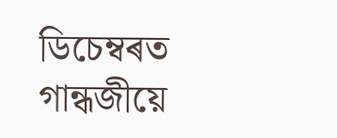ডিচেম্বৰত গান্ধজীয়ে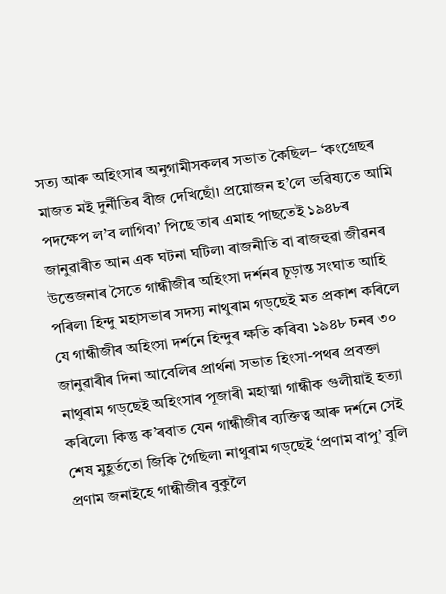সত্য আৰু অহিংসাৰ অনুগামীসকলৰ সভাত কৈছিল– ‘কংগ্ৰেছৰ মাজত মই দুৰ্নীতিৰ বীজ দেখিছোঁ৷ প্ৰয়োজন হ’লে ভৱিষ্যতে আমি পদক্ষেপ ল’ব লাগিব৷’ পিছে তাৰ এমাহ পাছতেই ১৯৪৮ৰ জানুৱাৰীত আন এক ঘটনা ঘটিল৷ ৰাজনীতি বা ৰাজহুৱা জীৱনৰ উত্তেজনাৰ সৈতে গান্ধীজীৰ অহিংসা দৰ্শনৰ চূড়ান্ত সংঘাত আহি পৰিল৷ হিন্দু মহাসভাৰ সদস্য নাথুৰাম গড্‌ছেই মত প্ৰকাশ কৰিলে যে গান্ধীজীৰ অহিংসা দৰ্শনে হিন্দুৰ ক্ষতি কৰিব৷ ১৯৪৮ চনৰ ৩০ জানুৱাৰীৰ দিনা আবেলিৰ প্ৰাৰ্থনা সভাত হিংসা-পথৰ প্ৰবক্তা নাথুৰাম গড্‌ছেই অহিংসাৰ পূজাৰী মহাত্মা গান্ধীক গুলীয়াই হত্যা কৰিলে৷ কিন্তু ক’ৰবাত যেন গান্ধীজীৰ ব্যক্তিত্ব আৰু দৰ্শনে সেই শেষ মুহূৰ্ততো জিকি গৈছিল৷ নাথুৰাম গড্‌ছেই ‘প্ৰণাম বাপু’ বুলি প্ৰণাম জনাইহে গান্ধীজীৰ বুকুলৈ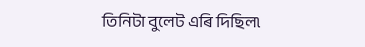তিনিটা বুলেট এৰি দিছিল৷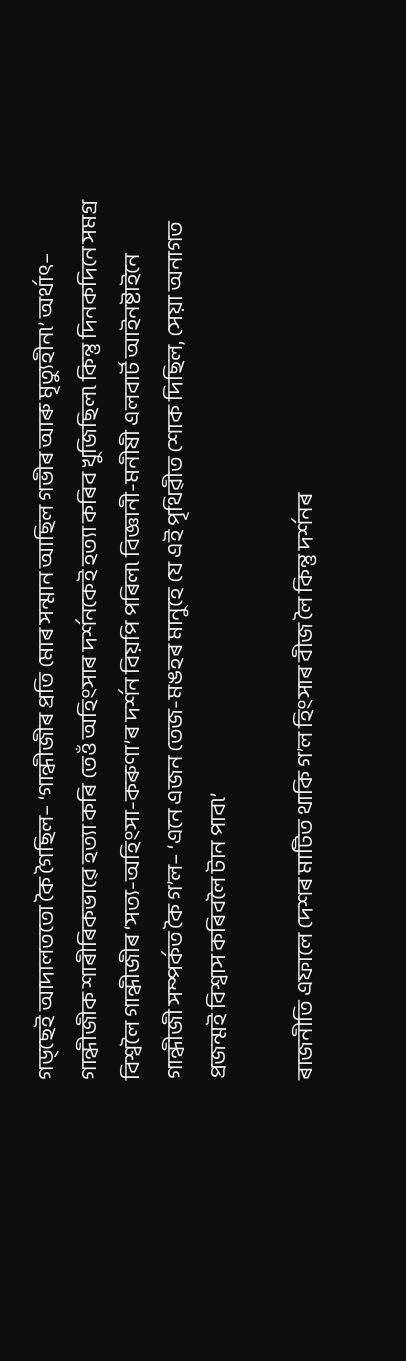গড্‌ছেই আদালততো কৈ গৈছিল– ‘গান্ধীজীৰ প্ৰতি মোৰ সন্মান আছিল গভীৰ আৰু মৃত্যুহীন৷’ অৰ্থাৎ– গান্ধীজীক শাৰীৰিকভাৱে হত্যা কৰি তেওঁ অহিংসাৰ দৰ্শনকেই হত্যা কৰিব খুজিছিল৷ কিন্তু দিনকদিনে সমগ্ৰ বিশ্বলৈ গান্ধীজীৰ ‘সত্য-অহিংসা-কৰুণা’ৰ দৰ্শন বিয়পি পৰিল৷ বিজ্ঞানী-মনীষী এলবাৰ্ট আইনষ্টাইনে গান্ধীজী সম্পৰ্কত কৈ গ’ল– ‘এনে এজন তেজ-মঙহৰ মানুহে যে এই পৃথিৱীত শোক দিছিল, সেয়া অনাগত প্ৰজন্মই বিশ্বাস কৰিবলৈ টান পাব৷’

ৰাজনীতি এফালে দেশৰ মাটিত থাকি গ’ল হিংসাৰ বীজ লৈ কিন্তু দৰ্শনৰ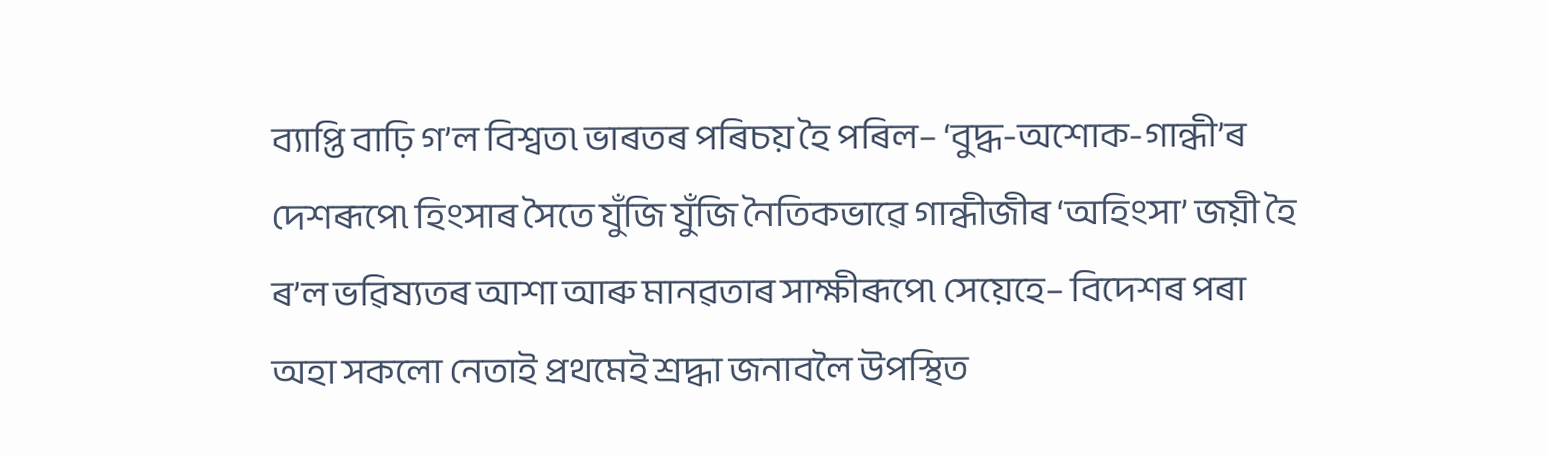ব্যাপ্তি বাঢ়ি গ’ল বিশ্বত৷ ভাৰতৰ পৰিচয় হৈ পৰিল– ‘বুদ্ধ-অশোক-গান্ধী’ৰ দেশৰূপে৷ হিংসাৰ সৈতে যুঁজি যুঁজি নৈতিকভাৱে গান্ধীজীৰ ‘অহিংসা’ জয়ী হৈ ৰ’ল ভৱিষ্যতৰ আশা আৰু মানৱতাৰ সাক্ষীৰূপে৷ সেয়েহে– বিদেশৰ পৰা অহা সকলো নেতাই প্ৰথমেই শ্ৰদ্ধা জনাবলৈ উপস্থিত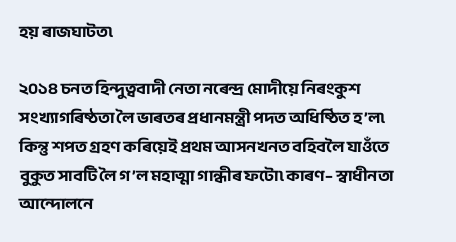হয় ৰাজঘাটত৷

২০১৪ চনত হিন্দুত্ববাদী নেতা নৰেন্দ্ৰ মোদীয়ে নিৰংকুশ সংখ্যাগৰিষ্ঠতা লৈ ভাৰতৰ প্ৰধানমন্ত্ৰী পদত অধিষ্ঠিত হ’ল৷ কিন্তু শপত গ্ৰহণ কৰিয়েই প্ৰথম আসনখনত বহিবলৈ যাওঁতে বুকুত সাবটি লৈ গ’ল মহাত্মা গান্ধীৰ ফটো৷ কাৰণ– স্বাধীনতা আন্দোলনে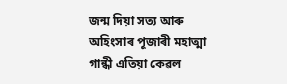জন্ম দিয়া সত্য আৰু অহিংসাৰ পূজাৰী মহাত্মা গান্ধী এতিয়া কেৱল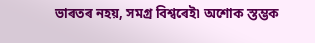ভাৰতৰ নহয়, সমগ্ৰ বিশ্বৰেই৷ অশোক স্তম্ভক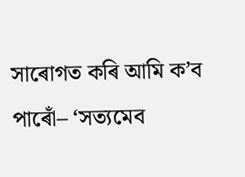সাৰোগত কৰি আমি ক’ব পাৰোঁ– ‘সত্যমেব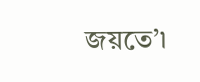জয়তে’৷